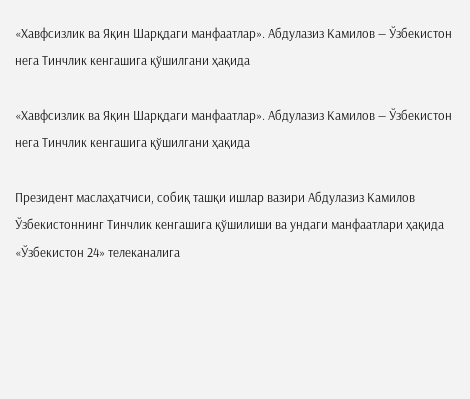«Хавфсизлик ва Яқин Шарқдаги манфаатлар». Абдулазиз Камилов — Ўзбекистон нега Тинчлик кенгашига қўшилгани ҳақида

«Хавфсизлик ва Яқин Шарқдаги манфаатлар». Абдулазиз Камилов — Ўзбекистон нега Тинчлик кенгашига қўшилгани ҳақида

Президент маслаҳатчиси, собиқ ташқи ишлар вазири Абдулазиз Камилов Ўзбекистоннинг Тинчлик кенгашига қўшилиши ва ундаги манфаатлари ҳақида «Ўзбекистон 24» телеканалига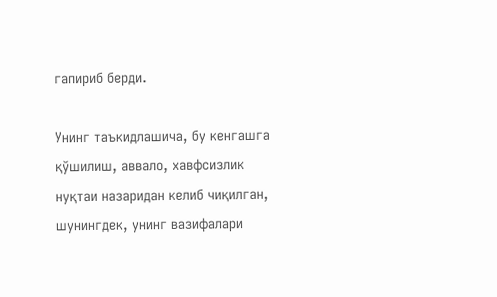гапириб берди.

Унинг таъкидлашича, бу кенгашга қўшилиш, аввало, хавфсизлик нуқтаи назаридан келиб чиқилган, шунингдек, унинг вазифалари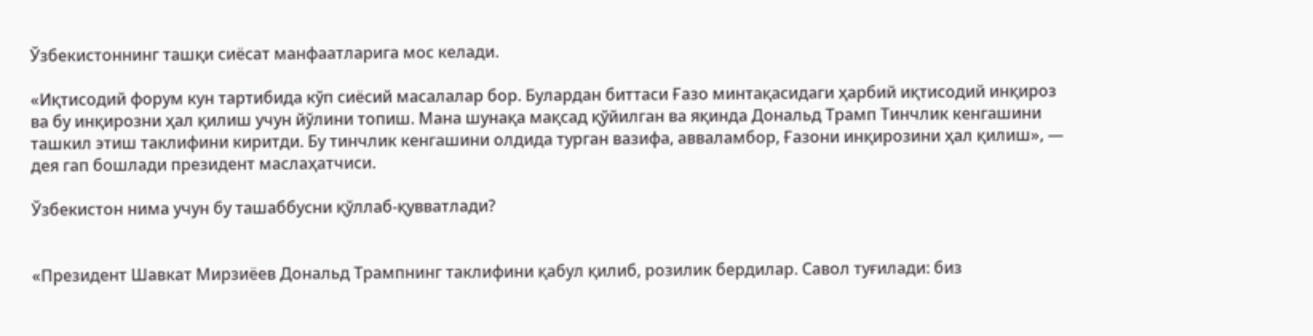Ўзбекистоннинг ташқи сиёсат манфаатларига мос келади.

«Иқтисодий форум кун тартибида кўп сиёсий масалалар бор. Булардан биттаси Ғазо минтақасидаги ҳарбий иқтисодий инқироз ва бу инқирозни ҳал қилиш учун йўлини топиш. Мана шунақа мақсад қўйилган ва яқинда Дональд Трамп Тинчлик кенгашини ташкил этиш таклифини киритди. Бу тинчлик кенгашини олдида турган вазифа, авваламбор, Ғазони инқирозини ҳал қилиш», — дея гап бошлади президент маслаҳатчиси.

Ўзбекистон нима учун бу ташаббусни қўллаб-қувватлади?


«Президент Шавкат Мирзиёев Дональд Трампнинг таклифини қабул қилиб, розилик бердилар. Савол туғилади: биз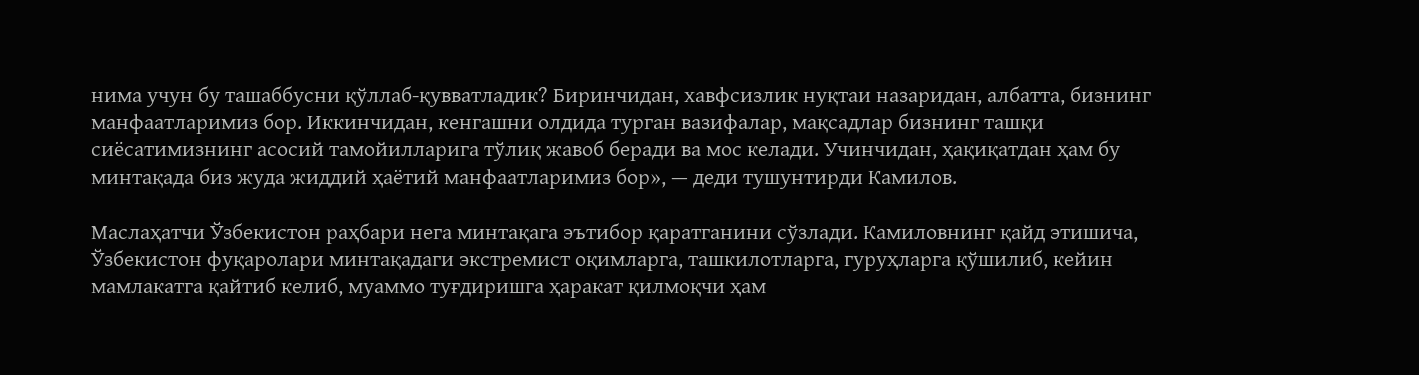нима учун бу ташаббусни қўллаб-қувватладик? Биринчидан, хавфсизлик нуқтаи назаридан, албатта, бизнинг манфаатларимиз бор. Иккинчидан, кенгашни олдида турган вазифалар, мақсадлар бизнинг ташқи сиёсатимизнинг асосий тамойилларига тўлиқ жавоб беради ва мос келади. Учинчидан, ҳақиқатдан ҳам бу минтақада биз жуда жиддий ҳаётий манфаатларимиз бор», — деди тушунтирди Камилов.

Маслаҳатчи Ўзбекистон раҳбари нега минтақага эътибор қаратганини сўзлади. Камиловнинг қайд этишича, Ўзбекистон фуқаролари минтақадаги экстремист оқимларга, ташкилотларга, гуруҳларга қўшилиб, кейин мамлакатга қайтиб келиб, муаммо туғдиришга ҳаракат қилмоқчи ҳам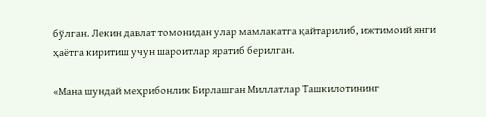бўлган. Лекин давлат томонидан улар мамлакатга қайтарилиб, ижтимоий янги ҳаётга киритиш учун шароитлар яратиб берилган.

«Мана шундай меҳрибонлик Бирлашган Миллатлар Ташкилотининг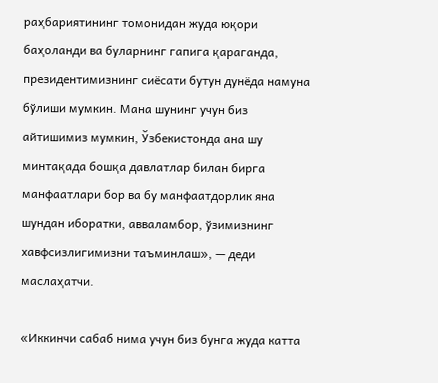раҳбариятининг томонидан жуда юқори баҳоланди ва буларнинг гапига қараганда, президентимизнинг сиёсати бутун дунёда намуна бўлиши мумкин. Мана шунинг учун биз айтишимиз мумкин, Ўзбекистонда ана шу минтақада бошқа давлатлар билан бирга манфаатлари бор ва бу манфаатдорлик яна шундан иборатки, авваламбор, ўзимизнинг хавфсизлигимизни таъминлаш», — деди маслаҳатчи.

«Иккинчи сабаб нима учун биз бунга жуда катта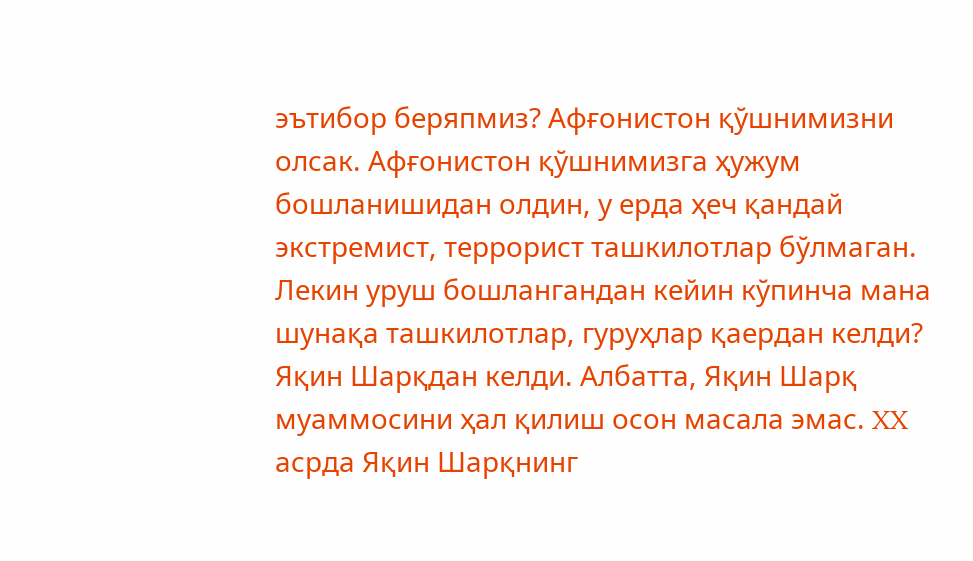эътибор беряпмиз? Афғонистон қўшнимизни олсак. Афғонистон қўшнимизга ҳужум бошланишидан олдин, у ерда ҳеч қандай экстремист, террорист ташкилотлар бўлмаган. Лекин уруш бошлангандан кейин кўпинча мана шунақа ташкилотлар, гуруҳлар қаердан келди? Яқин Шарқдан келди. Албатта, Яқин Шарқ муаммосини ҳал қилиш осон масала эмас. XX асрда Яқин Шарқнинг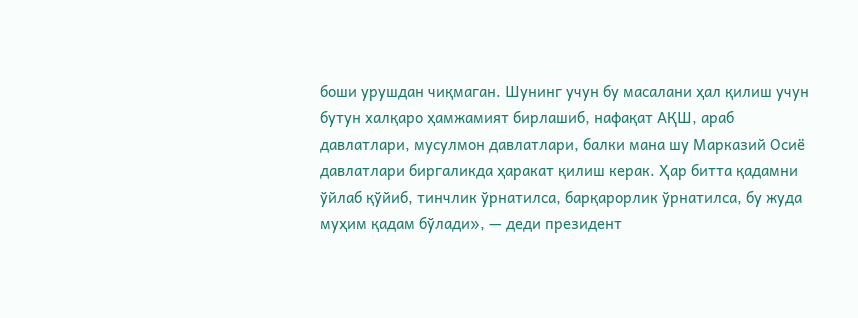боши урушдан чиқмаган. Шунинг учун бу масалани ҳал қилиш учун бутун халқаро ҳамжамият бирлашиб, нафақат АҚШ, араб давлатлари, мусулмон давлатлари, балки мана шу Марказий Осиё давлатлари биргаликда ҳаракат қилиш керак. Ҳар битта қадамни ўйлаб қўйиб, тинчлик ўрнатилса, барқарорлик ўрнатилса, бу жуда муҳим қадам бўлади», — деди президент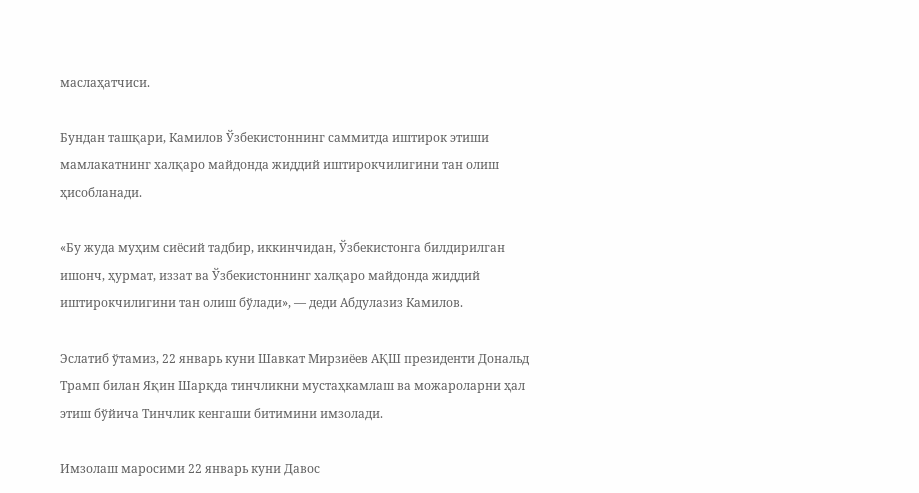маслаҳатчиси.

Бундан ташқари, Камилов Ўзбекистоннинг саммитда иштирок этиши мамлакатнинг халқаро майдонда жиддий иштирокчилигини тан олиш ҳисобланади.

«Бу жуда муҳим сиёсий тадбир, иккинчидан, Ўзбекистонга билдирилган ишонч, ҳурмат, иззат ва Ўзбекистоннинг халқаро майдонда жиддий иштирокчилигини тан олиш бўлади», — деди Абдулазиз Камилов.

Эслатиб ўтамиз, 22 январь куни Шавкат Мирзиёев АҚШ президенти Дональд Трамп билан Яқин Шарқда тинчликни мустаҳкамлаш ва можароларни ҳал этиш бўйича Тинчлик кенгаши битимини имзолади.

Имзолаш маросими 22 январь куни Давос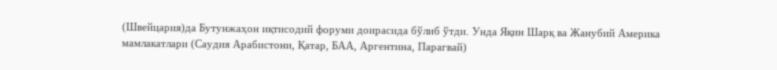(Швейцария)да Бутунжаҳон иқтисодий форуми доирасида бўлиб ўтди. Унда Яқин Шарқ ва Жанубий Америка мамлакатлари (Саудия Арабистони, Қатар, БАА, Аргентина, Парагвай)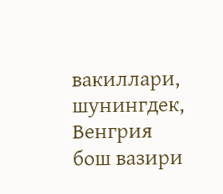вакиллари, шунингдек, Венгрия бош вазири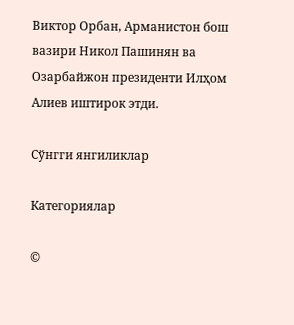Виктор Орбан, Арманистон бош вазири Никол Пашинян ва Озарбайжон президенти Илҳом Алиев иштирок этди.

Сўнгги янгиликлар

Категориялар

©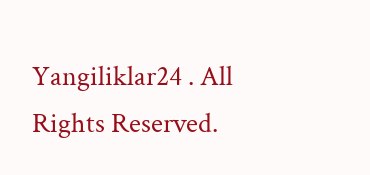Yangiliklar24 . All Rights Reserved.